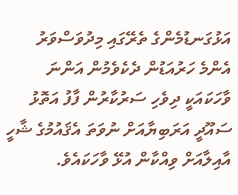އަޅުގަނޑުމެންގެ ތެރޭގައި މިދުވަސްވަރު އެންމެ ހަރުއަޑުން ދެކެވެމުން އަންނަ ވާހަކައަކީ ދިވެހި ސަރުކާރުން ފާފު އަތޮޅު ސައޫދީ އަރަބިޔާއަށް ނުވަތަ އެޤައުމުގެ ޝާހީ އާއިލާއަށް ވިއްކާން އުޅޭ ވާހަކައެވެ.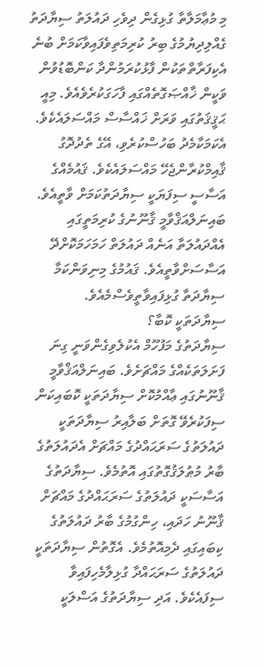މި މުޢާމަލާތާ ގުޅިގެން ދިވެހި ދައުލަތު ސިޔާދަތު ގެއްލިދިޔުމުގެ ބިރު ކުރިމަތިވެފައިވާކަމަށް ބުނެ އެކިފަރާތްތަކުން ފާޅުކުރަމުންދާ ކަންބޮޑުވުން ވަކީން ޚާއްޞަގޮތެއްގައި ފާހަގަކުރެވެއެވެ. މިއީ ޙަޤީޤަތުގައި ވަރަށް ޚައްސާސް މައްސަލައެކެވެ. އެކަމަކާމެދު ބަހުސްކުރެވި، އޭގެ ތެދުދޮގު ޤާއިމްކުރާންޖެހޭ މައްސަލައެކެވެ. ޤައުމެއްގެ އަސާސީ ސިފަޔަކީ ސިޔާދަތުކަމަށް ވާތީއެވެ. ބައިނަލްއަޤްވާމީ ޤާނޫނުގެ ކުރިމަތީގައި އެއްދައުލަތާ އަނެއް ދައުލަތް ހަމަހަމަކޮށްދޭ އަސާސަށްވާތީއެވެ. ޤައުމުގެ މިނިވަންކަމާ ސިޔާދަތާ ގުޅިފައިވާތީވެސްމެއެވެ.
ސިޔާދަތަކީ ކޮބާ؟
ސިޔާދަތުގެ މަފުހޫމް އެކުލެވިގެންވަނީ ގިނަ ފަށަލަތަކެއްގެ މައްޗަށެވެ. ބައިނަލްއަޤްވާމީ ޤާނޫނުގައި ޢާއްމުކޮށް ސިޔާދަތަކީ ކޮބައިކަން ސިފަކުރެވޭ ގޮތަށް ބަލާއިރު ސިޔާދަތަކީ ދައުލަތުގެ ސަރަޙައްދުގެ މައްޗަށް އެދައުލަތުގެ ބާރު މުޠުލަޤުގޮތުގައި އޮތުމެވެ. ސިޔާދަތުގެ އަސާސަކީ ދައުލަތުގެ ސަރަޙައްދުގެ މައްޗަށް ޤާނޫނު ހަދައި، ހިންގުމުގެ ބާރު ދައުލަތުގެ ކިބައިގައި ދެމިއޮތުމެވެ. އެގޮތުން ސިޔާދަތަކީ ދައުލަތުގެ ސަރަޙައްދާ ގުޅިލާމެހިފައިވާ ސިފައެކެވެ. އަދި ސިޔާދަތުގެ އަސްލަކީ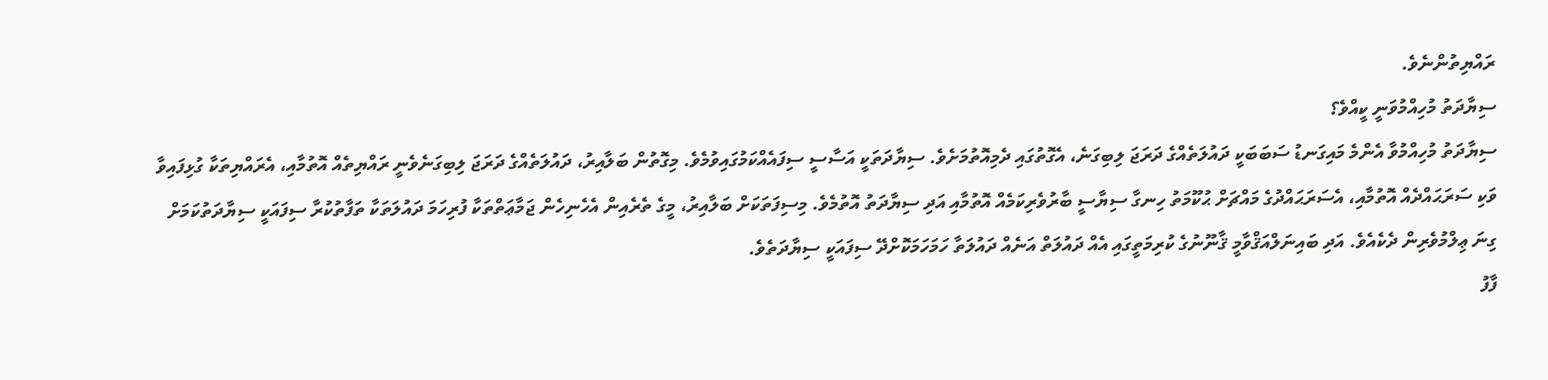ރައްޔިތުންނެވެ.
ސިޔާދަތު މުހިއްމުވަނީ ކީއްވެ؟
ސިޔާދަތު މުހިއްމުވާ އެންމެ މައިގަނޑު ސަބަބަކީ ދައުލަތެއްގެ ދަރަޖަ ލިބިގަނެ، އެގޮތުގައި ދެމިއޮތުމަށެވެ. ސިޔާދަތަކީ އަސާސީ ސިފައެއްކަމުގައިވުމެވެ. މިގޮތުން ބަލާއިރު، ދައުލަތެއްގެ ދަރަޖަ ލިބިގަނެވެނީ ރައްޔިތެއް އޮތުމާއި، އެރައްޔިތަކާ ގުޅިފައިވާ ވަކި ސަރަޙައްދެއް އޮތުމާއި، އެސަރަޙައްދުގެ މައްޗަށް ޙުކޫމަތު ހިނގާ ސިޔާސީ ބާރުވެރިކަމެއް އޮތުމާއި އަދި ސިޔާދަތު އޮތުމެވެ. މިސިފަތަކަށް ބަލާއިރު، މީގެ ތެރެއިން އެހެނިހެން ޖަމާޢަތްތަކާ ފުރިހަމަ ދައުލަތަކާ ތަފާތުކުރާ ސިފައަކީ ސިޔާދަތުކަމަށް ގިނަ ޢިލްމުވެރިން ދެކެއެވެ. އަދި ބައިނަލްއަޤްވާމީ ޤާނޫނުގެ ކުރިމަތީގައި އެއް ދައުލަތް އަނެއް ދައުލަތާ ހަމަހަމަކޮށްދޭ ސިފައަކީ ސިޔާދަތެވެ.
ފާފު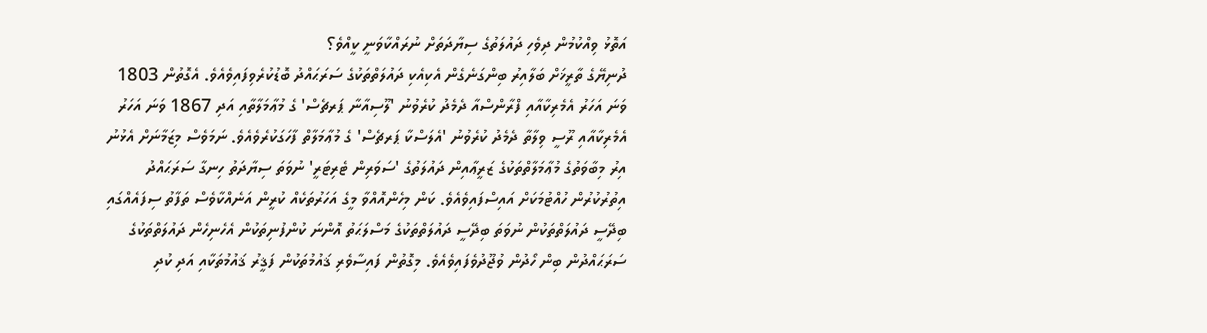އަތޮޅު ވިއްކުމުން ދިވެހި ދައުލަތުގެ ސިޔާދަތަށް ނުރައްކާވަނީ ކީއްވެ؟
ދުނިޔޭގެ ތާރީޚަށް ބަލާއިރު ބިންގަނެގެން އެކިއެކި ދައުލަތްތަކުގެ ސަރަޙައްދު ބޮޑުކުރެވިފައިވެއެވެ. އެގޮތުން 1803 ވަނަ އަހަރު އެމެރިކާއާއި ފްރާންސްއާ ދެމެދު ކުރެވުނު 'ލޫސިއާނާ ޕަރޗެސް' ގެ މުޢާމަލާތާއި އަދި 1867 ވަނަ އަހަރު އެމެރިކާއާއި ރޫސީ ވިލާތާ ދެމެދު ކުރެވުނު 'އެލަސްކާ ޕަރޗެސް' ގެ މުޢާމަލާތް ފާހަގަކުރެވެއެވެ. ނަމަވެސް މިޒަމާނަށް އެޅުނު އިރު މިބާވަތުގެ މުޢާމަލާތްތަކުގެ ޒަރީޢާއިން ދައުލަތުގެ 'ސަވަރިން ޓެރިޓަރީ' ނުވަތަ ސިޔާދަތު ހިނގާ ސަރަޙައްދު އިތުރުކުރުން ހުއްޓުމަކަށް އައިސްފައިވެއެވެ. ކަން މިހެންއޮއްވާ މީގެ އަހަރުތަކެއް ކުރީން އަނެއްކާވެސް ތަފާތު ސިފައެއްގައި ބިދޭސީ ދައުލަތްތަކުން ނުވަތަ ބިދޭސީ ދައުލަތްތަކުގެ މަސްލަޙަތު އޮންނަ ކުންފުނިތަކުން އެހެނިހެން ދައުލަތްތަކުގެ ސަރަޙައްދުން ބިން ހޯދުން ވުޖޫދުވެފައިވެއެވެ. މިގޮތުން ފައިސާވެރި ޤައުމުތަކުން ފަޤީރު ޤައުމުތަކާއި އަދި ކުދި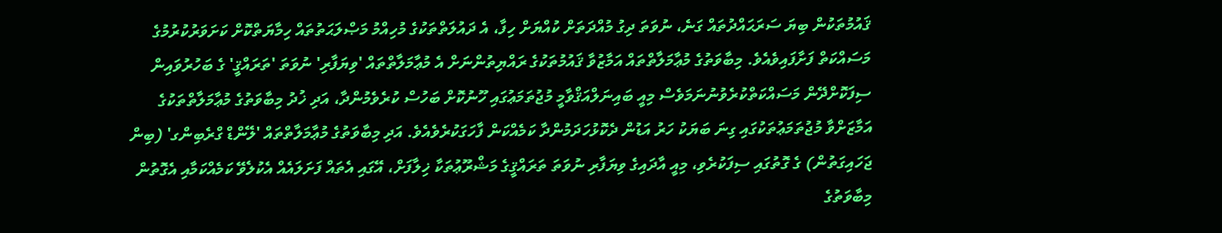ޤައުމުތަކުން ބިޔަ ސަރަޙައްދުތައް ގަނެ، ނުވަތަ ދިގު މުއްދަތަށް ކުއްޔަށް ހިފާ، އެ ދައުލަތްތަކުގެ މުހިއްމު މަޞްލަޙަތުތައް ހިމާޔަތްކޮށް ކަށަވަރުކުރުމުގެ މަސައްކަތް ފަށާފައިވެއެވެ. މިބާވަތުގެ މުޢާމަލާތްތައް އަމާޒުވާ ޤައުމުތަކުގެ ރައްޔިތުންނަށް އެ މުޢާމަލާތްތައް 'ވިޔަފާރި' ނުވަތަ 'ތަރައްޤީ' ގެ ބަހުރުވައިން ސިފަކޮށްދޭން މަސައްކަތްކުރެވުނުނަމަވެސް މިއީ ބައިނަލްއަޤްވާމީ މުޖުތަމަޢުގައި ހޫނުކޮށް ބަހުސް ކުރެވެމުންދާ، އަދި ޚުދު މިބާވަތުގެ މުޢާމަލާތްތަކުގެ އަމާޒަށްވާ މުޖުތަމަޢުތަކުގައި ގިނަ ބަޔަކު ހަރު އަޑުން ދެކޮޅުހަދަމުންދާ ކަމެއްކަން ފާހަގަކުރެވެއެވެ. އަދި މިބާވަތުގެ މުޢާމަލާތްތައް 'ލޭންޑް ގްރެބިންގ' (ބިން ޖަހައިގަތުން) ގެ ގޮތުގައި ސިފަކުރެވި، މިއީ އާދައިގެ ވިޔަފާރި ނުވަތަ ތަރައްޤީގެ މަޝްރޫޢުތަކާ ޚިލާފަށް، އޭގައި އެތައް ފަށަލައެއް އެކުލެވޭ ކަމެއްކަމާއި އެގޮތުން މިބާވަތުގެ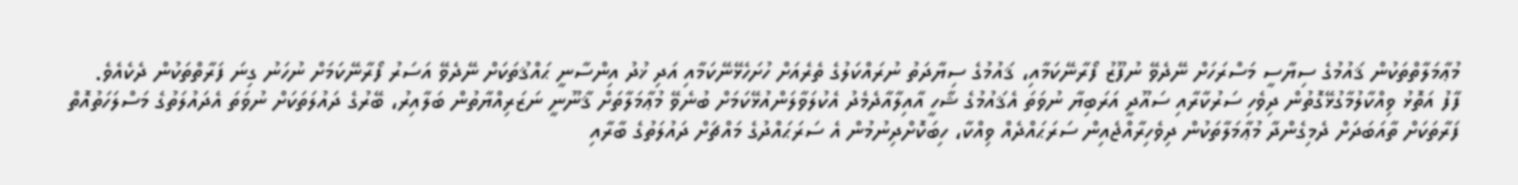މުޢާމަލާތްތަކުން ޤައުމުގެ ސިޔާސީ މަސްރަހަށް ނޭދެވޭ ނުފޫޒު ފޯރާނޭކަމާއި، ޤައުމުގެ ސިޔާދަތު ނުރައްކަލުގެ ތެރެއަށް ހުށަހެޅޭނޭކަމާއި އަދި ޚުދު އިންސާނީ ޙައްޤުތަކަށް ނޭދެވޭ އަސަރު ފޯރާނޭކަމަށް ނުހަނު ގިނަ ފަރާތްތަކުން ދެކެއެވެ.
ފާފު އަތޮޅު ވިއްކާލުމާގުޅޭގޮތުން ދިވެހި ސަރުކާރާއި ސައޫދީ އަރަބިޔާ ނުވަތަ އެޤައުމުގެ ޝާހީ އާއިލާއާދެމެދު އެކުލަވާލަންއުޅޭކަމަށް ބުނެވޭ މުޢާމަލާތަށް ޤާނޫނީ ނަޒަރިއްޔާތުން ބަލާއިރު، ބޭރުގެ ދައުލަތަކަށް ނުވަތަ އެދައުލަތުގެ މަސްލަހަތުއޮތް ފަރާތަކަށް ތާއަބަދަށް ދެމިގެންދާ މުޢާމަލާތަކުން ދިވެހިރާއްޖެއިން ސަރަޙައްދެއް ވިއްކާ، ހިބަކޮށްދިނުމުން އެ ސަރަޙައްދުގެ މައްޗަށް ދައުލަތުގެ ބާރާއި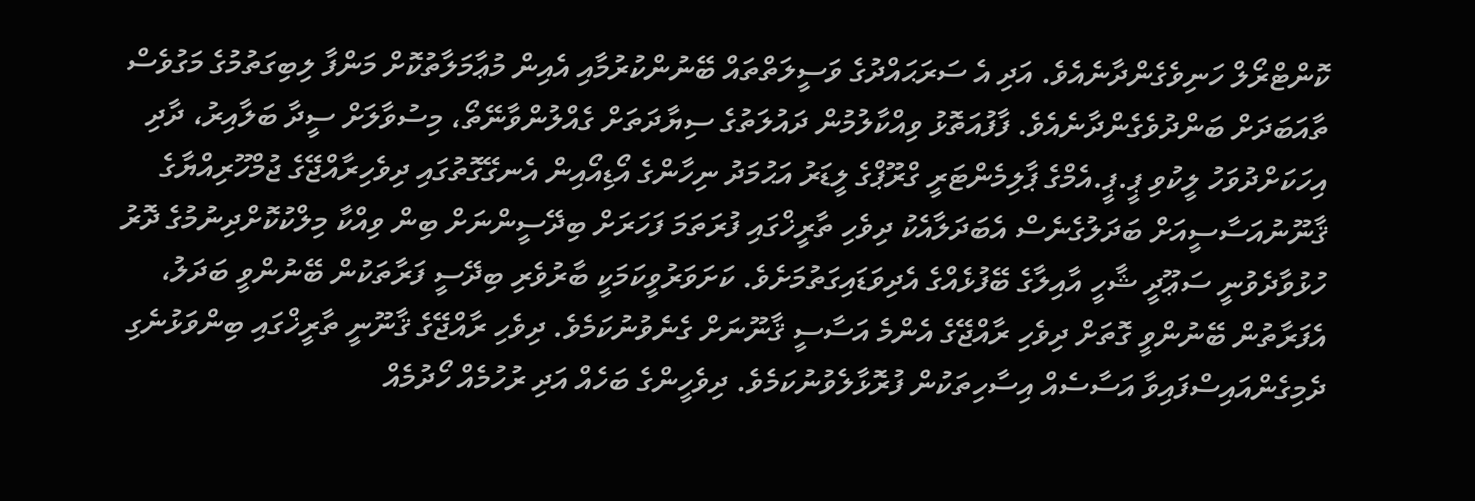ކޮންޓްރޯލް ހަނިވެގެންދާނެއެވެ. އަދި އެ ސަރަޙައްދުގެ ވަސީލަތްތައް ބޭނުންކުރުމާއި އެއިން މުޢާމަލާތުކޮށް މަންފާ ލިބިގަތުމުގެ މަގުވެސް ތާއަބަދަށް ބަންދުވެގެންދާނެއެވެ. ފާފުއަތޮޅު ވިއްކާލުމުން ދައުލަތުގެ ސިޔާދަތަށް ގެއްލުންވާނޭތޯ، މިސުވާލަށް ސީދާ ބަލާއިރު، ދާދި އިހަކަށްދުވަހު ލީކުވި ޕީ.ޕީ.އެމްގެ ޕާލިމެންޓަރީ ގްރޫޕްގެ ލީޑަރު އަޙުމަދު ނިހާންގެ އޯޑިއޯއިން އެނގޭގޮތުގައި ދިވެހިރާއްޖޭގެ ޖުމްހޫރިއްޔާގެ ޤާނޫނުއަސާސީއަށް ބަދަލުގެނެސް އެބަދަލާއެކު ދިވެހި ތާރީޚްގައި ފުރަތަމަ ފަހަރަށް ބިދޭސީންނަށް ބިން ވިއްކާ މިލްކުކޮށްދިނުމުގެ ދޮރު ހުޅުވާދެވުނީ ސަޢޫދީ ޝާހީ އާއިލާގެ ބޭފުޅެއްގެ އެދިވަޑައިގަތުމަށެވެ. ކަށަވަރުވީކަމަކީ ބާރުވެރި ބިދޭސީ ފަރާތަކުން ބޭނުންވީ ބަދަލު، އެފަރާތުން ބޭނުންވީ ގޮތަށް ދިވެހި ރާއްޖޭގެ އެންމެ އަސާސީ ޤާނޫނަށް ގެނެވުނުކަމެވެ. ދިވެހި ރާއްޖޭގެ ޤާނޫނީ ތާރީޚްގައި ބިންވަޅުނެގި ދެމިގެންއައިސްފައިވާ އަސާސެއް އިސާހިތަކުން ފުރޮޅާލެވުނުކަމެވެ. ދިވެހީންގެ ބަހެއް އަދި ރުހުމެއް ހޯދުމެއް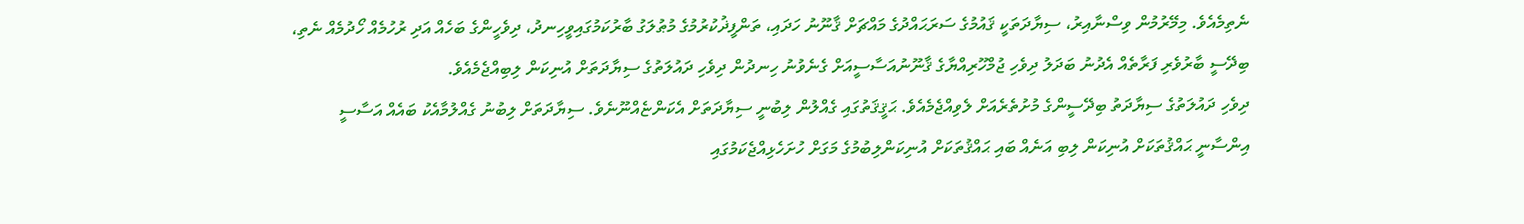ނެތިމެއެވެ. މިމޭރުމުން ވިސްނާއިރު، ސިޔާދަތަކީ ޤައުމުގެ ސަރަޙައްދުގެ މައްޗަށް ޤާނޫނު ހަދައި، ތަންފީޛުކުރުމުގެ މުޠުލަގު ބާރުކަމުގައިވީހިނދު، ދިވެހީންގެ ބަހެއް އަދި ރުހުމެއް ހޯދުމެއް ނެތި، ބިދޭސީ ބާރުވެރި ފަރާތެއް އެދުނު ބަދަލު ދިވެހި ޖުމްހޫރިއްޔާގެ ޤާނޫނުއަސާސީއަށް ގެނެވުނު ހިނދުން ދިވެހި ދައުލަތުގެ ސިޔާދަތަށް އުނިކަން ލިބިއްޖެމެއެވެ.
ދިވެހި ދައުލަތުގެ ސިޔާދަތު ބިދޭސީންގެ މުށުތެރެއަށް ލެވިއްޖެމެއެވެ. ޙަޤީޤަތުގައި ގެއްލުން ލިބުނީ ސިޔާދަތަށް އެކަންޏެއްނޫނެވެ. ސިޔާދަތަށް ލިބުނު ގެއްލުމާއެކު ބައެއް އަސާސީ އިންސާނީ ޙައްޤުތަކަށް އުނިކަން ލިބި އަނެއް ބައި ޙައްޤުތަކަށް އުނިކަންލިބުމުގެ މަގަށް ހުށަހެޅިއްޖެކަމުގައި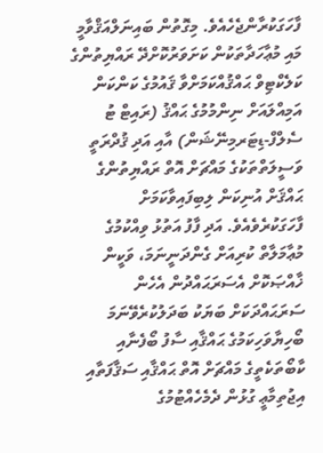ފާހަގަކުރާންޖެހެއެވެ. މިގޮތުން ބައިނަލްއަޤްވާމީ މައި މުޢާހަދާތަކުން ކަށަވަރުކޮށްދޭ ރައްޔިތުންގެ ކަލެކްޓިވް ޙައްޤުއްކަމަށްވާ ޤައުމުގެ ކަންކަން އަމިއްލައަށް ނިންމުމުގެ ޙައްޤު (ރައިޓް ޓު ސެލްފް-ޑިޓަރމިނޭޝަން) އާއި އަދި ޤުދްރަތީ ވަސީލަތްތަކުގެ މައްޗަށް އޮތް ރައްޔިތުންގެ ޙައްޤަށް އުނިކަން ލިބިފައިވާކަމަށް ފާހަގަކުރެވެއެވެ. އަދި ފާފު އަތުޅު ވިއްކުމުގެ މުޢާމަލާތް ކުރިއަށް ގެންދަނީނަމަ، ވަކީން ޚާއްޞަކޮށް އެސަރަޙައްދުން އެހެން ސަރަޙައްދަކަށް ބަޔަކު ބަދަލުކުރެވޭނަމަ ބޯހިޔާވަހިކަމުގެ ޙައްޤާއި ސާފު ބޯފެނާއި ކާބޯތަކެތީގެ މައްޗަށް އޮތް ޙައްޤާއި ސަޤާފަތާއި އިޖުތިމާޢީ ގުޅުން ދެމެހެއްޓުމުގެ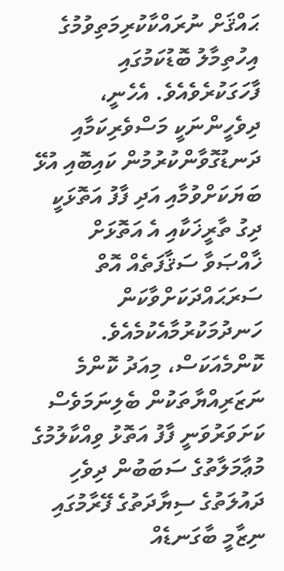ޙައްޤަށް ނުރައްކާކުރިމަތިވުމުގެ އިހުތިމާލު ބޮޑުކަމުގައި ފާހަގަކުރެވެއެވެ. އެހެނީ، ދިވެހީންނަކީ މަސްވެރިކަމާއި ދަނޑުގޮވާންކުރުމުން ކައިބޮއި އުޅޭ ބަޔަކަށްވުމާއި އަދި ފާފު އަތޮޅަކީ ދިގު ތާރީޚަކާއި އެ އަތޮޅަށް ޚާއްޞަވާ ސަޤާފަތެއް އޮތް ސަރަޙައްދަކަށްވާކަން ހަނދުމަކުރުމާއެކުމެއެވެ.
ކޮންމެއަކަސް، މިއަދު ކޮންމެ ނަޒަރިއްޔާތަކުން ބެލިނަމަވެސް ކަށަވަރުވަނީ ފާފު އަތޮޅު ވިއްކާލުމުގެ މުޢާމަލާތުގެ ސަބަބުން ދިވެހި ދައުލަތުގެ ސިޔާދަތުގެ ފޭރާމުގައި ނިޒާމީ ބާގަނޑެއް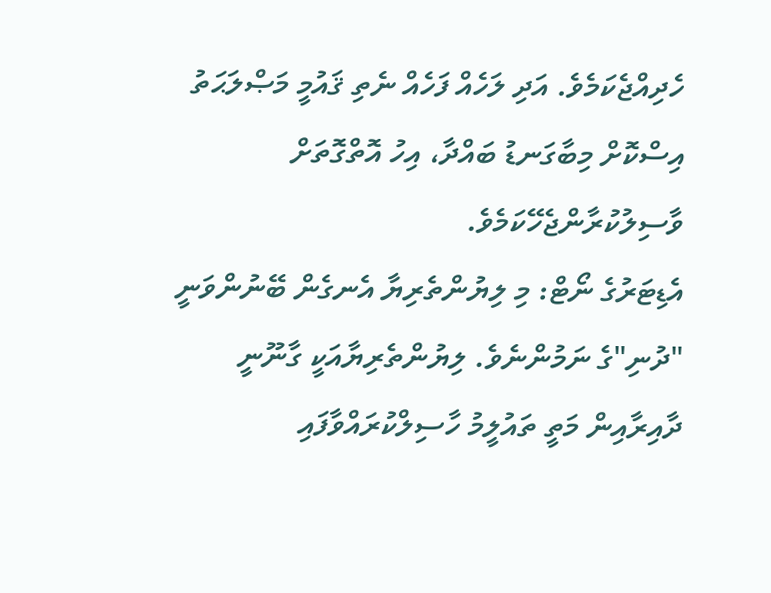ހެދިއްޖެކަމެވެ. އަދި ލަހެއް ފަހެއް ނެތި ޤައުމީ މަޞްލަޙަތު އިސްކޮށް މިބާގަނޑު ބައްދާ، އިހު އޮތްގޮތަށް ވާސިލުކުރާންޖެހޭކަމެވެ.
އެޑިޓަރުގެ ނޯޓް: މި ލިޔުންތެރިޔާ އެނގެން ބޭނުންވަނީ "ދުނި"ގެ ނަމުންނެވެ. ލިޔުންތެރިޔާއަކީ ގާނޫނީ ދާއިރާއިން މަތީ ތައުލީމު ހާސިލްކުރައްވާފައި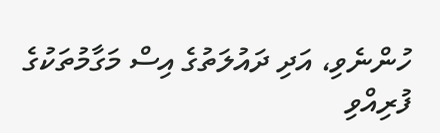ހުންނެވި، އަދި ދައުލަތުގެ އިސް މަގާމުތަކުގެ ފުރިއްވި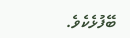ބޭފުޅެކެވެ.